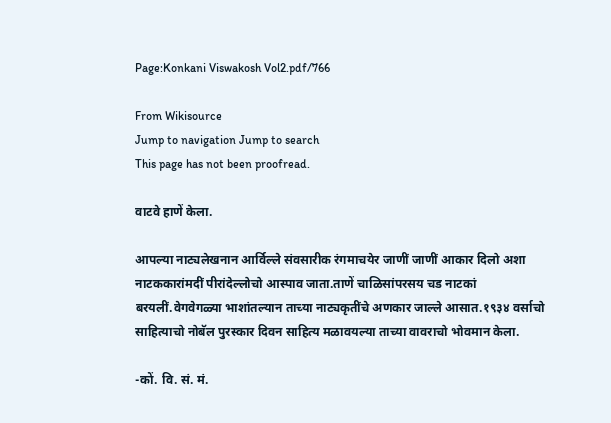Page:Konkani Viswakosh Vol2.pdf/766

From Wikisource
Jump to navigation Jump to search
This page has not been proofread.

वाटवे हाणें केला.

आपल्या नाट्यलेखनान आर्विल्ले संवसारीक रंगमाचयेर जाणीं जाणीं आकार दिलो अशा नाटककारांमदीं पीरांदेल्लोचो आस्पाव जाता.ताणें चाळिसांपरसय चड नाटकां बरयलीं.वेगवेगळ्या भाशांतल्यान ताच्या नाट्यकृतींचे अणकार जाल्ले आसात.१९३४ वर्साचो साहित्याचो नोबॅल पुरस्कार दिवन साहित्य मळावयल्या ताच्या वावराचो भोवमान केला.

-कों. वि. सं. मं.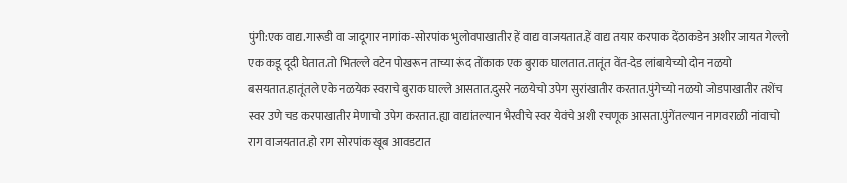पुंगी:एक वाद्य.गारूडी वा जादूगार नागांक-सोरपांक भुलोवपाखातीर हें वाद्य वाजयतात.हें वाद्य तयार करपाक देंठाकडेन अशीर जायत गेल्लो एक कडू दूदी घेतात.तो भितल्ले वटेन पोखरून ताच्या रूंद तोंकाक एक बुराक घालतात.तातूंत वेंत-देड लांबायेच्यो दोन नळयो बसयतात.हातूंतले एके नळयेक स्वराचे बुराक घाल्ले आसतात.दुसरे नळयेचो उपेग सुरांखातीर करतात.पुंगेच्यो नळयो जोडपाखातीर तशेंच स्वर उणे चड करपाखातीर मेणाचो उपेग करतात.ह्या वाद्यांतल्यान भैरवीचे स्वर येवंचे अशी रचणूक आसता.पुंगेंतल्यान नागवराळी नांवाचो राग वाजयतात.हो राग सोरपांक खूब आवडटात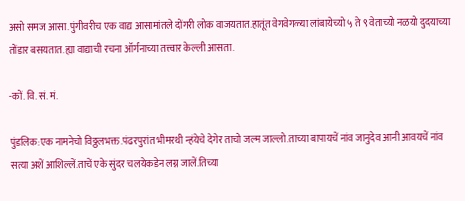असो समज आसा.पुंगीवरीच एक वाद्य आसामांतले दोंगरी लोक वाजयतात.हातूंत वेगवेगळ्या लांबायेच्यो ५ ते ९ वेताच्यो नळयो दुदयाच्या तोंडार बसयतात.ह्या वाद्याची रचना ऑर्गनाच्या तत्त्वार केल्ली आसता.

-कों. वि. सं. मं.

पुंडलिक:एक नामनेचो विठ्ठलभक्त.पंढरपुरांत भीमरथी न्हंयेचे देगेर ताचो जल्म जाल्लो.ताच्या बापायचें नांव जानुदेव आनी आवयचें नांव सत्या अशें आशिल्लें.ताचें एके सुंदर चलयेकडेन लग्न जालें.तिच्या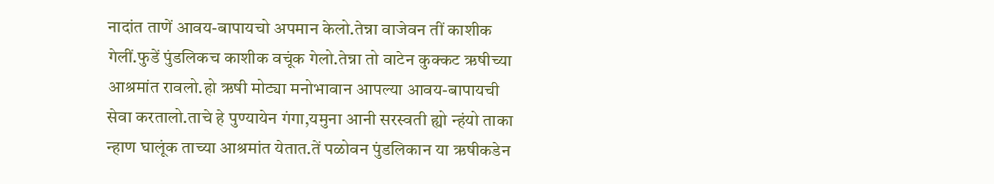नादांत ताणें आवय-बापायचो अपमान केलो.तेन्ना वाजेवन तीं काशीक गेलीं.फुडें पुंडलिकच काशीक वचूंक गेलो.तेन्ना तो वाटेन कुक्कट ऋषीच्या आश्रमांत रावलो.हो ऋषी मोट्या मनोभावान आपल्या आवय-बापायची सेवा करतालो.ताचे हे पुण्यायेन गंगा,यमुना आनी सरस्वती ह्यो न्हंयो ताका न्हाण घालूंक ताच्या आश्रमांत येतात.तें पळोवन पुंडलिकान या ऋषीकडेन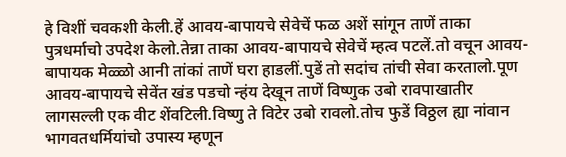हे विशीं चवकशी केली.हें आवय-बापायचे सेवेचें फळ अशें सांगून ताणें ताका पुत्रधर्माचो उपदेश केलो.तेन्ना ताका आवय-बापायचे सेवेचें म्हत्व पटलें.तो वचून आवय-बापायक मेळ्ळो आनी तांकां ताणें घरा हाडलीं.पुडें तो सदांच तांची सेवा करतालो.पूण आवय-बापायचे सेवेंत खंड पडचो न्हंय देखून ताणें विष्णुक उबो रावपाखातीर लागसल्ली एक वीट शेंवटिली.विष्णु ते विटेर उबो रावलो.तोच फुडें विठ्ठल ह्या नांवान भागवतधर्मियांचो उपास्य म्हणून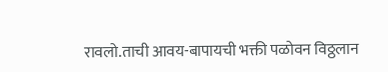रावलो.ताची आवय-बापायची भक्ती पळोवन विठ्ठलान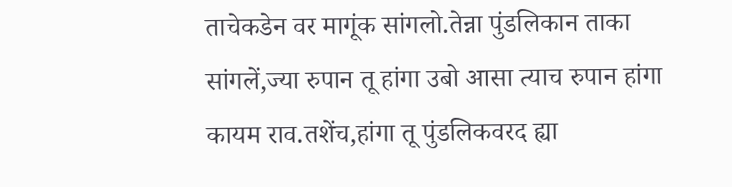ताचेकडेन वर मागूंक सांगलो.तेन्ना पुंडलिकान ताका सांगलें,ज्या रुपान तू हांगा उबो आसा त्याच रुपान हांगा कायम राव.तशेंच,हांगा तू पुंडलिकवरद ह्या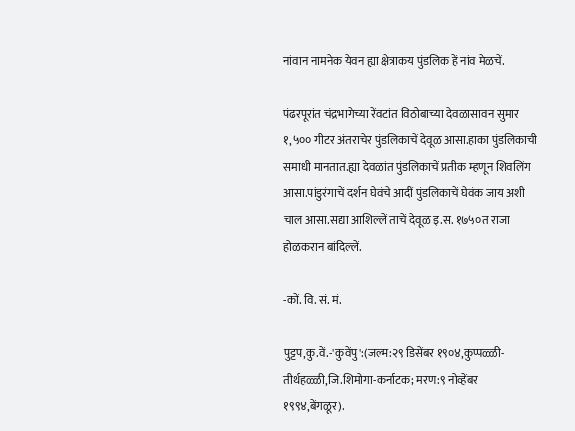नांवान नामनेक येवन ह्या क्षेत्राकय पुंडलिक हें नांव मेळचें.

पंढरपूरांत चंद्रभागेच्या रेंवटांत विठोबाच्या देवळासावन सुमार १,५०० गीटर अंतराचेर पुंडलिकाचें देवूळ आसा.हाका पुंडलिकाची समाधी मानतात.ह्या देवळांत पुंडलिकाचें प्रतीक म्हणून शिवलिंग आसा.पांडुरंगाचें दर्शन घेवंचे आदीं पुंडलिकाचें घेवंक जाय अशी चाल आसा.सद्या आशिल्लें ताचें देवूळ इ.स. १७५०त राजा होळकरान बांदिल्लें.

-कों. वि. सं. मं.

पुट्टप,कु.वें.-'कुवेंपु':(जल्म:२९ डिसेंबर १९०४,कुप्पळ्ळी-तीर्थहळ्ळी,जि.शिमोगा-कर्नाटक; मरण:९ नोव्हेंबर १९९४,बेंगळूर).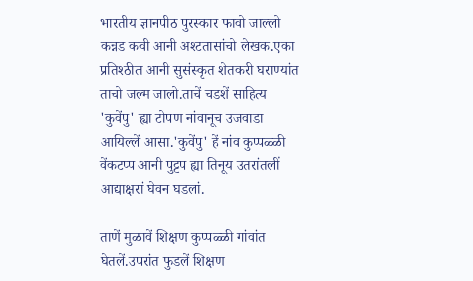भारतीय ज्ञानपीठ पुरस्कार फावो जाल्लो कन्नड कवी आनी अश्टतासांचो लेखक.एका प्रतिश्ठीत आनी सुसंस्कृत शेतकरी घराण्यांत ताचो जल्म जालो.ताचें चडशें साहित्य 'कुवेंपु' ह्या टोपण नांवानूच उजवाडा आयिल्लें आसा.'कुवेंपु' हें नांव कुप्पळ्ळी वेंकटप्प आनी पुट्टप ह्या तिनूय उतरांतलीं आद्याक्षरां घेवन घडलां.

ताणें मुळावें शिक्षण कुप्पळ्ळी गांवांत घेतलें.उपरांत फुडलें शिक्षण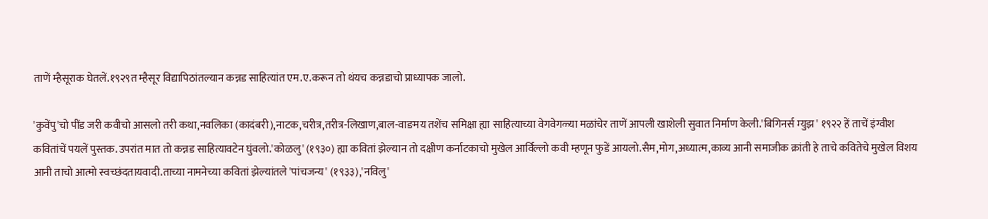ताणें म्हैसूराक घेतलें.१९२९त म्हैसूर विद्यापिठांतल्यान कन्नड साहित्यांत एम.ए.करून तो थंयच कन्नडाचो प्राध्यापक जालो.

'कुवेंपु'चो पींड जरी कवीचो आसलो तरी कथा,नवलिका (कादंबरी),नाटक,चरीत्र,तरीत्र-लिखाण,बाल-वाङमय तशेंच समिक्षा ह्या साहित्याच्या वेगवेगळ्या मळांचेर ताणें आपली खाशेली सुवात निर्माण केली.'बिगिनर्स म्युझ' १९२२ हें ताचें इंग्वीश कवितांचें पयलें पुस्तक.उपरांत मात तो कन्नड साहित्यावटेन घुंवलो.'कोळलु' (१९३०) ह्या कवितां झेल्यान तो दक्षीण कर्नाटकाचो मुखेल आर्विल्लो कवी म्हणून फुडें आयलो.सैम,मोग,अध्यात्म,काव्य आनी समाजीक क्रांती हे ताचे कवितेचे मुखेल विशय आनी ताचो आत्मो स्वच्छंदतायवादी.ताच्या नामनेच्या कवितां झेल्यांतले 'पांचजन्य' (१९३३),'नविलु'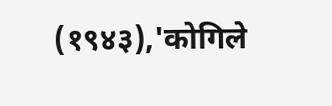(१९४३),'कोगिले